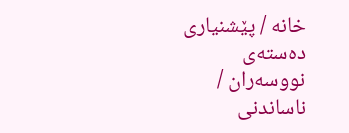خانه / پێشنیاری ده‌سته‌ی نووسه‌ران / ناساندنی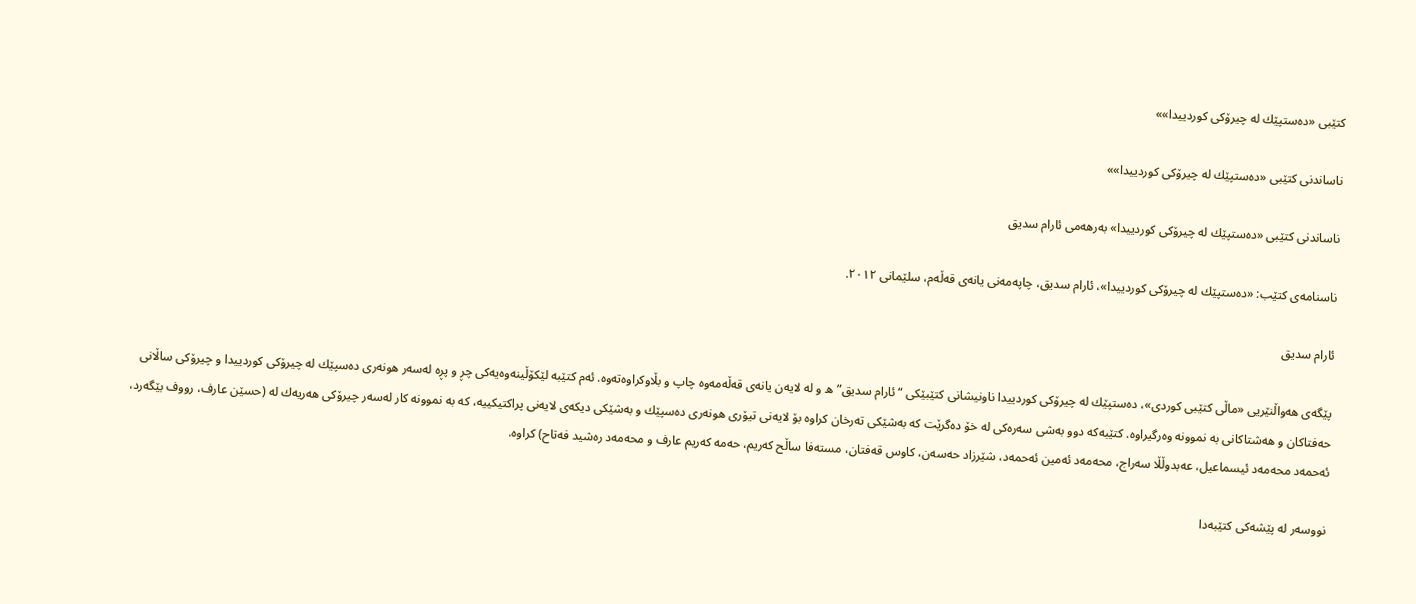کتێبی «ده‌ستپێك له‌ چیرۆكی كوردییدا»»

ناساندنی کتێبی «ده‌ستپێك له‌ چیرۆكی كوردییدا»»

ناساندنی کتێبی «ده‌ستپێك له‌ چیرۆكی كوردییدا» بەرهەمی ئارام سدیق

ناسنامەی کتێب: «ده‌ستپێك له‌ چیرۆكی كوردییدا»، ئارام سدیق، چاپەمەنی یانه‌ی قه‌ڵه‌م، سلێمانی ۲۰۱۲.

ئارام سدیق

پێگه‌ی هه‌واڵنێریی «ماڵی کتێبی کوردی»، ده‌ستپێك له‌ چیرۆكی كوردییدا ناونیشانی كتێبێكی “ئارام سدیق”ه‌ و له‌ لایه‌ن یانه‌ی قه‌ڵه‌مه‌وه‌ چاپ و بڵاوكراوه‌ته‌وه‌. ئه‌م كتێبه‌ لێكۆڵینه‌وه‌یه‌كی چڕ و پڕه‌ له‌سه‌ر هونه‌ری ده‌سپێك له‌ چیرۆكی كوردییدا و چیرۆكی ساڵانی حه‌فتاكان و هه‌شتاكانی به‌ نموونه‌ وه‌رگیراوه‌. كتێبه‌كه‌ دوو به‌شی سه‌ره‌كی له‌ خۆ ده‌گرێت كه‌ به‌شێكی ته‌رخان كراوه‌ بۆ لایه‌نی تیۆری هونه‌ری ده‌سپێك و به‌شێكی دیكه‌ی لایه‌نی پراكتیكییه‌، كه‌ به‌ نموونه‌ كار له‌سه‌ر چیرۆكی هه‌ریه‌ك له‌ (حسێن عارف، رووف بێگه‌رد، ئه‌حمه‌د محه‌مه‌د ئیسماعیل، عه‌بدوڵڵا سه‌راج، محه‌مه‌د ئه‌مین ئه‌حمه‌د، شێرزاد حه‌سه‌ن، كاوس قه‌فتان، مسته‌فا ساڵح كه‌ریم، حه‌مه‌ كه‌ریم عارف و محه‌مه‌د ره‌شید فه‌تاح) كراوه‌.

نووسه‌ر له‌ پێشه‌كی كتێبه‌دا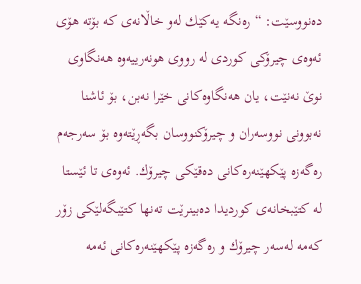ده‌نووسێت: “ره‌نگه‌ یه‌كێك له‌و خاڵانه‌ی‌ كه‌ بۆته‌ هۆی‌ ئه‌وه‌ی‌ چیرۆكی‌ كوردی‌ له‌ رووی‌ هونه‌رییه‌وه‌ هه‌نگاوی‌ نوێ نه‌نێت، یان هه‌نگاوه‌كانی‌ خێرا نه‌بن، بۆ ئاشنا نه‌بوونی‌ نووسه‌ران و چیرۆكنووسان بگه‌ڕێته‌وه‌ بۆ سه‌رجه‌م ره‌گه‌زه‌ پێكهێنه‌ره‌كانی‌ ده‌قێكی‌ چیرۆك. ئه‌وه‌ی‌ تا ئێستا له‌ كتێبخانه‌ی‌ كوردیدا ده‌بینرێت ته‌نها كتێبگه‌لێكی‌ زۆر كه‌مه‌ له‌سه‌ر چیرۆك و ره‌گه‌زه‌ پێكهێنه‌ره‌كانی‌ ئه‌مه‌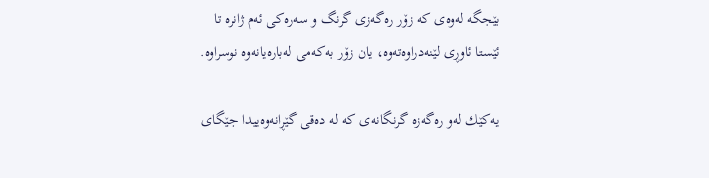بێجگه‌ له‌وه‌ی‌ كه‌ زۆر ره‌گه‌زی‌ گرنگ و سه‌ره‌كی‌ ئه‌م ژانره‌ تا ئێستا ئاوڕی‌ لێنه‌دراوه‌ته‌وه‌، یان زۆر به‌كه‌می‌ له‌باره‌یانه‌وه‌ نوسراوه‌.

یه‌كێك له‌و ره‌گه‌زه‌ گرنگانه‌ی‌ كه‌ له‌ ده‌قی‌ گێڕانه‌وه‌ییدا جێگای‌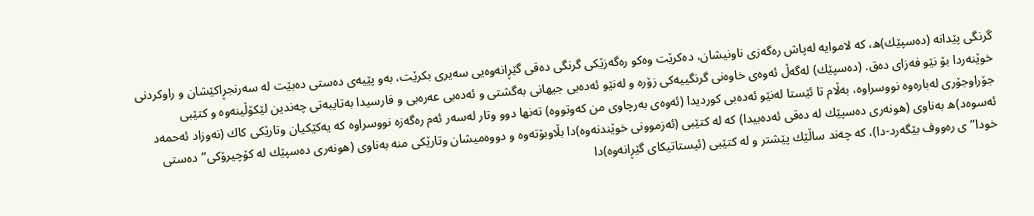گرنگی‌ پێدانه‌ (ده‌سپێك)ه‌، كه‌ لاموایه‌ له‌پاش ره‌گه‌زی‌ ناونیشان، ده‌كرێت وه‌كو ره‌گه‌زێكی‌ گرنگی‌ ده‌قی‌ گێڕانه‌وه‌یی‌ سه‌یری‌ بكرێت، به‌و پێیه‌ی‌ ده‌ستی‌ ده‌بێت له‌ سه‌رنجڕاكێشان و راوكردنی‌ خوێنه‌ردا بۆ نێو فه‌زای‌ ده‌ق. (ده‌سپێك) له‌گه‌ڵ‌ ئه‌وه‌ی‌ خاوه‌نی‌ گرنگییه‌كی‌ زۆره‌ و له‌نێو ئه‌ده‌بی‌ جیهانی‌ به‌گشتی‌ و ئه‌ده‌بی‌ عه‌ره‌بی و فارسیدا به‌تایبه‌تی‌ چه‌ندین لێكۆڵینه‌وه‌ و كتێبی‌ جۆراوجۆری‌ له‌باره‌وه‌ نووسراوه‌، به‌ڵام تا ئێستا له‌نێو ئه‌ده‌بی‌ كوردیدا (ئه‌وه‌ی‌ به‌رچاوی‌ من كه‌وتووه‌) ته‌نها دوو وتار له‌سه‌ر ئه‌م ره‌گه‌زه‌ نووسراوه‌ كه‌ یه‌كێكیان وتارێكی‌ كاك (نه‌وزاد ئه‌حمه‌د ئه‌سوه‌د)ه‌ به‌ناوی‌ (هونه‌ری‌ ده‌سپێك له‌ ده‌قی‌ ئه‌ده‌بیدا) كه‌ له‌ كتێبی‌ (ئه‌زموونی‌ خوێندنه‌وه‌)دا بڵاوبۆته‌وه‌ و دووه‌میشان وتارێكی‌ منه‌ به‌ناوی‌ (هونه‌ری‌ ده‌سپێك له‌ كۆچیرۆكی‌”ده‌ستی‌ خودا”ی‌ ره‌ووف بێگه‌رد-دا)، كه‌ چه‌ند ساڵێك پێشتر و له‌ كتێبی‌ (ئیستاتیكای‌ گێڕانه‌وه‌)دا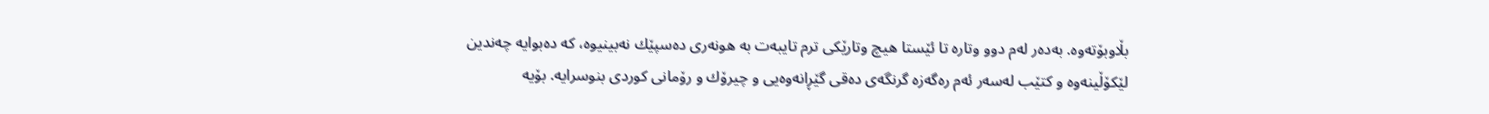بڵاوبۆته‌وه‌. به‌ده‌ر له‌م دوو وتاره‌ تا ئێستا هیچ وتارێكی‌ ترم تایبه‌ت به‌ هونه‌ری‌ ده‌سپێك نه‌بینیوه‌، كه‌ ده‌بوایه‌ چه‌ندین لێكۆڵینه‌وه‌ و كتێب له‌سه‌ر ئه‌م ره‌گه‌زه‌ گرنگه‌ی‌ ده‌قی‌ گێڕانه‌وه‌یی‌ و چیرۆك و رۆمانی‌ كوردی‌ بنوسرایه‌. بۆیه‌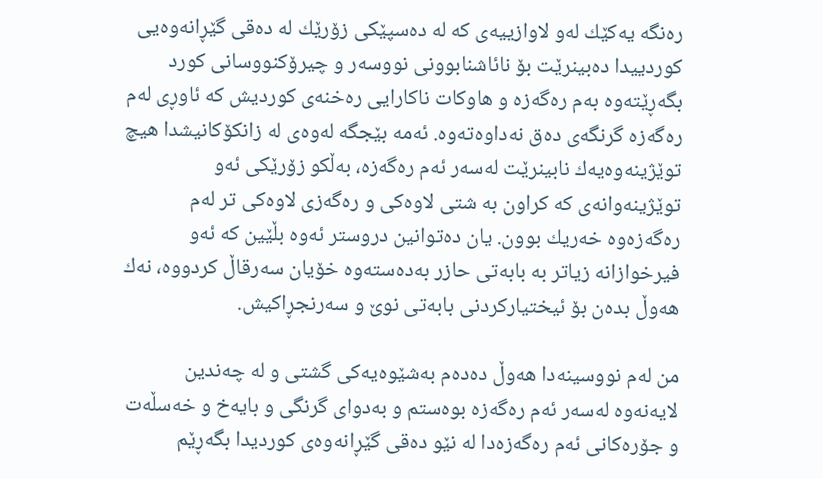ره‌نگه‌ یه‌كێك له‌و لاوازییه‌ی‌ كه‌ له‌ ده‌سپێكی‌ زۆرێك له‌ ده‌قی‌ گێڕانه‌وه‌یی‌ كوردییدا ده‌بینرێت بۆ نائاشنابوونی‌ نووسه‌ر و چیرۆكنووسانی‌ كورد بگه‌ڕێته‌وه‌ به‌م ره‌گه‌زه‌ و هاوكات ناكارایی‌ ره‌خنه‌ی‌ كوردیش كه‌ ئاوڕی‌ له‌م ره‌گه‌زه‌ گرنگه‌ی‌ ده‌ق نه‌داوه‌ته‌وه‌. ئه‌مه‌ بێجگه‌ له‌وه‌ی‌ له‌ زانكۆكانیشدا هیچ توێژینه‌وه‌یه‌ك نابینرێت له‌سه‌ر ئه‌م ره‌گه‌زه‌، به‌ڵكو زۆرێكی‌ ئه‌و توێژینه‌وانه‌ی‌ كه‌ كراون به‌ شتی‌ لاوه‌كی‌ و ره‌گه‌زی‌ لاوه‌كی‌ تر له‌م ره‌گه‌زه‌وه‌ خه‌ریك بوون. یان ده‌توانین دروستر ئه‌وه‌ بڵێین كه‌ ئه‌و فیرخوازانه‌ زیاتر به‌ بابه‌تی‌ حازر به‌ده‌سته‌وه‌ خۆیان سه‌رقاڵ‌ كردووه‌، نه‌ك هه‌وڵ بده‌ن بۆ ئیختیاركردنی‌ بابه‌تی‌ نوێ و سه‌رنجڕاكیش.

من له‌م نووسینه‌دا هه‌وڵ ده‌ده‌م به‌شێوه‌یه‌كی‌ گشتی‌ و له‌ چه‌ندین لایه‌نه‌وه‌ له‌سه‌ر ئه‌م ره‌گه‌زه‌ بوه‌ستم و به‌دوای‌ گرنگی‌ و بایه‌خ و خه‌سڵه‌ت و جۆره‌كانی‌ ئه‌م ره‌گه‌زه‌دا له‌ نێو ده‌قی‌ گێڕانه‌وه‌ی‌ كوردیدا بگه‌ڕێم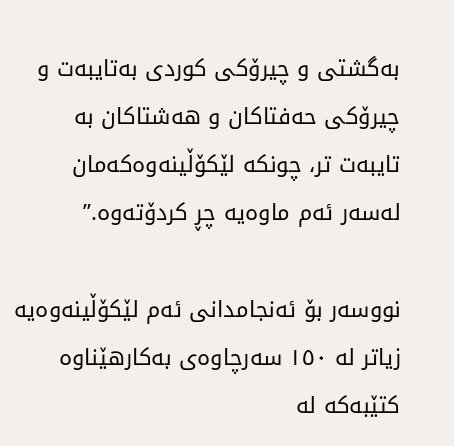به‌گشتی‌ و چیرۆكی‌ كوردی‌ به‌تایبه‌ت و چیرۆكی‌ حه‌فتاكان و هه‌شتاكان به‌ تایبه‌ت تر، چونكه‌ لێكۆڵینه‌وه‌كه‌مان له‌سه‌ر ئه‌م ماوه‌یه‌ چڕ كردۆته‌وه‌.”

نووسه‌ر بۆ ئه‌نجامدانی ئه‌م لێكۆڵینه‌وه‌یه‌ زیاتر له‌ ١٥٠ سه‌رچاوه‌ی به‌كارهێناوه‌ كتێبه‌كه‌ له‌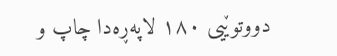دووتوێیی ١٨٠ لاپه‌ڕه‌دا چاپ و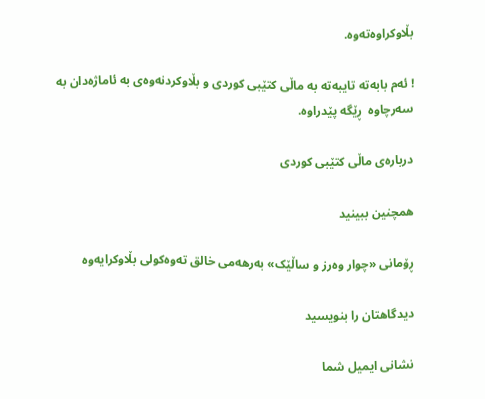بڵاوكراوه‌ته‌وه‌.

! ئەم بابەتە تایبەتە بە ماڵی کتێبی کوردی و بڵاوکردنەوەی بە ئاماژەدان بە سەرچاوە  ڕێگە پێدراوە.

درباره‌ی ماڵی کتێبی کوردی

همچنین ببینید

ڕۆمانی «چوار وەرز و ساڵێک» بەرهەمی خالق تەوەکولی بڵاوکرایەوە

دیدگاهتان را بنویسید

نشانی ایمیل شما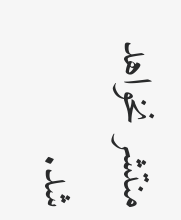منتشر نخواهد شد.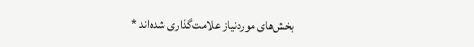بخش‌های موردنیاز علامت‌گذاری شده‌اند *